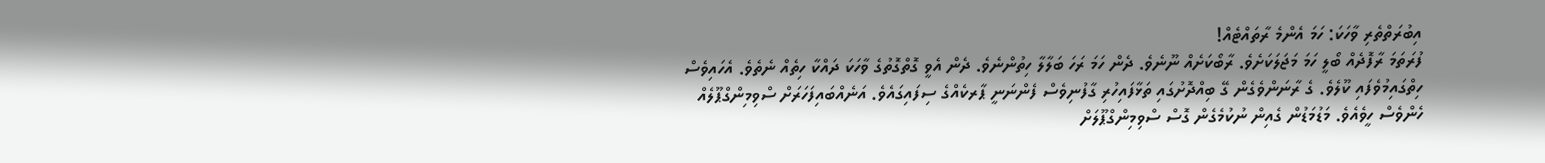އިބުރަތްތެރި ވާހަކަ: ހަމަ އެންމެ ރާތައްޓެއް!
ފުރަތަމަ ރާފޮދެއް ބޯލީ ހަމަ މަޖަލަކަށެވެ. ރާބޯކަށެއް ނޫނެވެ. ދެން ހަމަ ރަހަ ބަލާލާ ހިތުންނެވެ. ދެން އެވީ ގޮތްގޮތުގެ ވާހަކަ ދައްކާ ހިތެއް ނެތެވެ. އެހައިވެސް ހިތްގައިމުވެފައި ކޫލެވެ. ގެ ރާނަންވެގެން ގޭ ބިއްދޮށުގައި ތަޅާފައިހުރި ގާފުނިވެސް ފެންނަނީ ޕާރކެއްގެ ސިފައިގައެވެ. އަނެއްބައިފަހަރަށް ސްވިމިންގްޕޫލެއް ހެންވެސް ހީވެއެވެ. މަޑުމަޑުން ގެއިން ނުކުމެގެން ގޮސް ސްވިމިންގްޕޫލަށް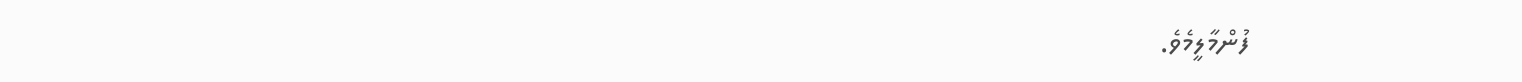ފުންމާލީމެވެ.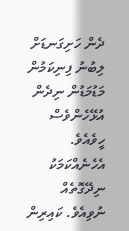ދެން ހަށިގަނޑަށް ލިބުނު ފިނިކަމުން މަޑުމަޑުން ނިދެން އުޅޭހެންވެސް ހީވެއެވެ. އެހެނެއްކަމަކު ނިދޭގޮތެއް ނުވިއެވެ. ކައިރިން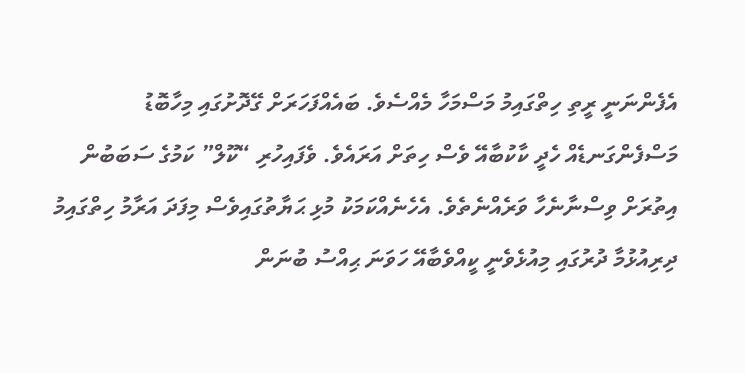އެފެންނަނީ ރީތި ހިތްގައިމު މަސްމަހާ މެއްސެވެ. ބައެއްފަހަރަށް ގޭދޮށުގައި މިހާބޮޑު މަސްފެންގަނޑެއް ހެދީ ކާކުބާއޭ ވެސް ހިތަށް އަރައެވެ. ވެފައިހުރި “ކޫލް” ކަމުގެ ސަބަބުން އިތުރަށް ވިސްނާނެހާ ވަރެއްނެތެވެ. އެހެނެއްކަމަކު މުޅި ޙަޔާތުގައިވެސް މިފަދަ އަރާމު ހިތްގައިމު ދިރިއުޅުމާ ދުރުގައި މިއުޅެވެނީ ކީއްވެބާއޭ ހަވަނަ ޙިއްސު ބުނަން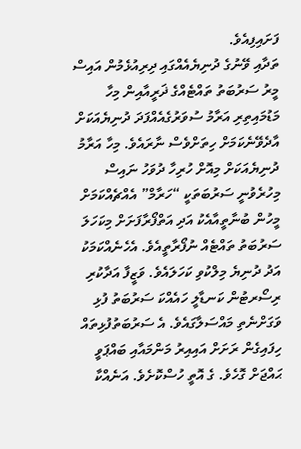ފަށައިފިއެވެ.
ތަދާއި ވޭނުގެ ދުނިޔެއެއްގައި ދިރިއުޅެމުން އައިސް މީރު ސަރުބަތު ތައްޓެއްގެ ޛަރީއާއިން މިހާ މަޑުމައިތިރި އަރާމު ސުވަރުގެއެއްފަދަ ދުނިޔެއަކަށް އާދެވޭނެކަމަށް ހިތަށްވެސް ނާރައެވެ. މިހާ އަރާމު ދުނިޔެއަކަށް މިއޮށް ހުރިހާ ދުވަހު ނައިސް މިހުރެވުނީ ސަރުބަތަކީ “ހަރާމް” އެއްޗެއްކަމަށް މީހުން ބުނާތީއާއެކު އަދި އަތްފޯރާފަށަށް މިކަހަލަ ސަރުބަތު ތައްޓެއް ނުފޯރާތީއެވެ. އެހެނެއްކަމަކު އަދު ދުނިޔެ މިލްކުވި ކަހަލައެވެ. ވަޒީފާ އަދާކުރި ރިސޯރޓުން ކަނޑާލީ ހައެއްކަ ސަރުބަތު ފުޅި ވަގަށްނެތި މައްސަލާގައެވެ. އެ ސަރުބަތުފުޅިތައް ހިފައިގެން ރަށަށް އައިއިރު މަންމައާއި ބައްޕަވީ ޙައްޖަށް ގޮހެވެ. ގެ އޮތީ ހުސްކޮށެވެ. އަނެއްކާ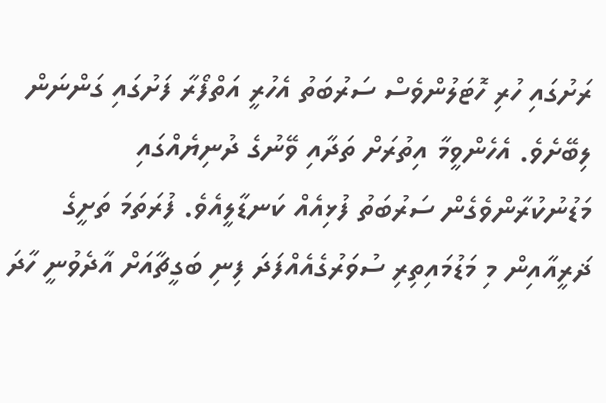ރަށުގައި ހުރި ހޮޓަލުންވެސް ސަރުބަތު އެހުރީ އަތްފޯރާ ފަށުގައި ގަންނަން ލިބޭށެވެ. އެހެންވީމާ އިތުރަށް ތަދާއި ވޭނުގެ ދުނިޔެއްގައި މަޑުނުކުރާންވެގެން ސަރުބަތު ފުޅިއެއް ކަނޑާލީއެވެ. ފުރަތަމަ ތަށީގެ ޛަރީއާއިން މި މަޑުމައިތިރި ސުވަރުގެއެއްފަދަ ފިނި ބަގީޗާއަށް އާދެވުނީ ހާދަ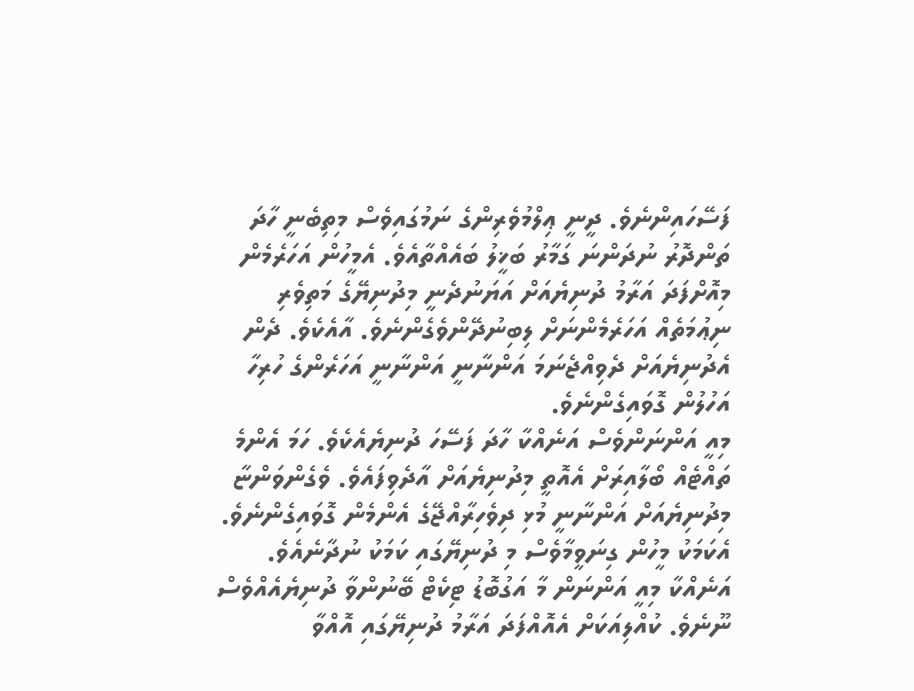ފަސޭހައިންނެވެ. ދީނީ ޢިލްމުވެރިންގެ ނަމުގައިވެސް މިތިބެނީ ހާދަ ތަންދޮރު ނުދަންނަ ގަމާރު ބަޚީލު ބައެއްތާއެވެ. އެމީހުން އަހަރެމެން މިއޮށްފަދަ އަރާމު ދުނިޔެއަށް އަޔަނުދެނީ މިދުނިޔޭގެ މަތިވެރި ނިޢުމަތެއް އަހަރެމެންނަށް ލިބިނުދޭންވެގެންނެވެ. އާއެކެވެ. ދެން އެދުނިޔެއަށް ދެވިއްޖެނަމަ އަންނާނީ އަންނާނީ އަހަރެންގެ ހުރިހާ އަހުލުން ގޮވައިގެންނެވެ.
މިއީ އަންނަންވެސް އަނެއްކާ ހާދަ ފަސޭހަ ދުނިޔެއެކެވެ. ހަމަ އެންމެ ތައްޓެއް ބޯލާއިރަށް އެއޮތީ މިދުނިޔެއަށް އާދެވިފައެވެ. ވެގެންވަންޏާ މިދުނިޔެއަށް އަންނާނީ މުޅި ދިވެހިރާއްޖޭގެ އެންމެން ގޮވައިގެންނެވެ. އެކަމަކު މީހުން ގިނަވީމާވެސް މި ދުނިޔޭގައި ކަމަކު ނުދާނެއެވެ.
އަނެއްކާ މިއީ އަންނަން މާ އަގުބޮޑު ޓިކެޓް ބޭނުންވާ ދުނިޔެއެއްވެސް ނޫނެވެ. ކުއްލިއަކަށް އެއޮއްފަދަ އަރާމު ދުނިޔޭގައި އޮއްވާ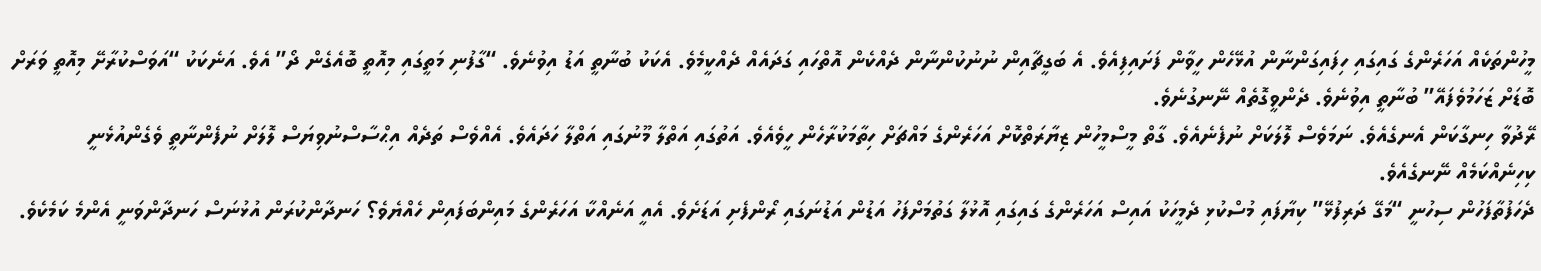މީހުންތަކެއް އަހަރެންގެ ގައިގައި ހިފައިގަންނާން އުޅޭހެން ހީވާން ފަށައިފިއެވެ. އެ ބަގީޗާއިން ނުނުކުންނާން ދެއްކެން އޮތްހައި ގަދައެއް ދެއްކީމެވެ. އެކަކު ބުނާތީ އަޑު އިވުނެވެ. “ގާފުނި މަތީގައި މިއޮތީ ބޮއެގެން ދޯ” އެވެ. އަނެކަކު “އަވަސްކުރާށޭ މިއޮތީ ވަރަށް ބޮޑަށް ޒަހަމުވެފައޭ” ބުނާތީ އިވުނެވެ. ދެންވީގޮތެއް ނޭނގުނެވެ.
ރޭދުވާ ހިނގާކަން އެނގެއެވެ. ނަމަވެސް ލޮލަކަށް ނުފެނެއެވެ. ގާތް މީސްމީހުން ޒިޔާރަތްކޮށް އަހަރެންގެ މައްޗަށް ހިތާމަކުރާހެން ހީވެއެވެ. އަތުގައި އަތްލާ މޫނުގައި އަތްލާ ހަދައެވެ. އެއްވެސް ތަދެއް އިޙްސާސްނުވިޔަސް ލޮލަށް ނުފެންނާތީ ވެގެންއުޅެނީ ކިހިނެއްކަމެއް ނޭނގެއެވެ.
ދެހަފުތާފަހުން ސިހުނީ “މަގޭ ދަރިފުޅޭ” ކިޔާފައި މުސްކުޅި ދެމީހަކު އައިސް އަހަރެންގެ ގައިގައި އޮޅުލާ ގަތުމަށްފަހު އަޑުން އަޑުނަގައި ރޯންފެށި އަޑަށެވެ. އެއީ އަނެއްކާ އަހަރެންގެ މައިންބަފައިން ހެއްޔެވެ؟ ހަނދާންކުރަން އުޅުނަސް ހަނދާންވަނީ އެންމެ ކަމެކެވެ.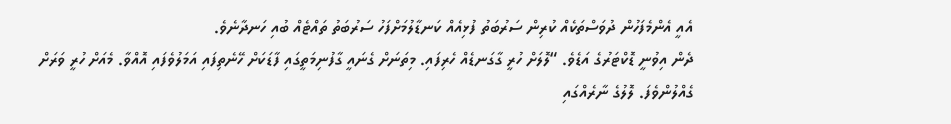އެއީ އެންމެފަހުން ދުވަސްތަކެއް ކުރިން ސަރުބަތު ފުޅިއެއް ކަނޑާލުމަށްފަހު ސަރުބަތު ތައްޓެއް ބުއި ހަނދާނެވެ.
ދެން އިވުނީ ޑޮކްޓަރުގެ އަޑެވެ. “ލޮލަށް ހުރީ ގާގަނޑެއް ހެރިފައި. މިތަނަށް ގެނައީ ގާފުނިމަތީގައި ފާޑަކަށް ހޭނެތިފައި އަމަލުވެފައި އޮއްވާ. މެއަށް ހުރީ ވަރަށް ގެއްލުންވެފަ. ލޮލުގެ ނާރެއްގައި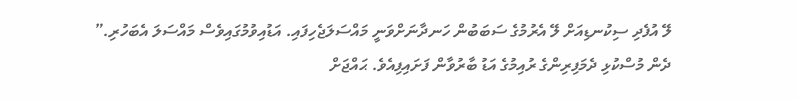ލޭ އުފެދި ސިކުނޑިއަށް ލޭ އެރުމުގެ ސަބަބުން ހަނދާނަށްވަނީ މައްސަލަޖެހިފައި. އަޑުއިވުމުގައިވެސް މައްސަލަ އެބަހުރި.”
ދެން މުސްކުޅި ދެމަފިރިންގެ ރުއިމުގެ އަޑު ބާރުވާން ފަށައިފިއެވެ. ޙައްޖަށް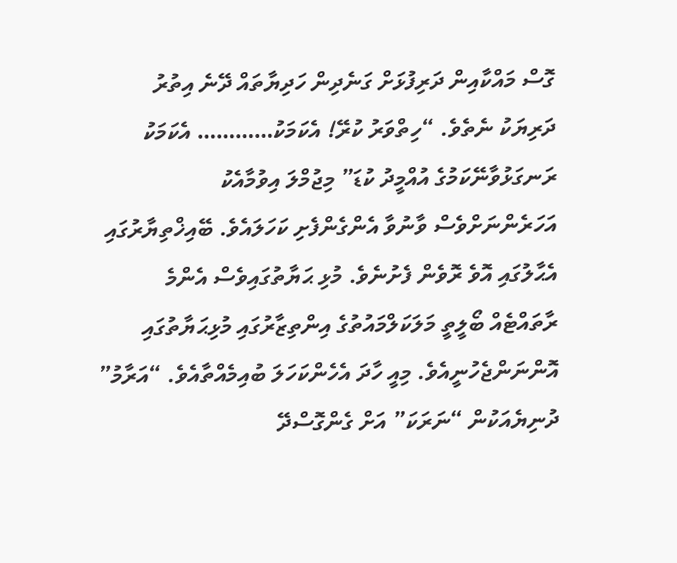ގޮސް މައްކާއިން ދަރިފުޅަށް ގަނެދިން ހަދިޔާތައް ދޭނެ އިތުރު ދަރިޔަކު ނެތެވެ. “ހިތްވަރު ކުރޭ! އެކަމަކު………… އެކަމަކު ރަނގަޅުވާނޭކަމުގެ އުއްމީދު ކުޑަ” މިޖުމްލަ އިވުމާއެކު އަހަރެންނަށްވެސް ވާނުވާ އެންގެންފެށި ކަހަލައެވެ. ބޭއިޚްތިޔާރުގައި އެޙާލުގައި އޮވެ ރޮވެން ފެށުނެވެ. މުޅި ޙަޔާތުގައިވެސް އެންމެ ރާތައްޓެއް ބޯލީތީ މަލަކަލްމައުތުގެ އިންތިޒާރުގައި މުޅިޙަޔާތުގައި އޮންނަންޖެހުނީއެވެ. މިއީ ހާދަ އެހެންކަހަލަ ބުއިމެއްތާއެވެ. “އަރާމު” ދުނިޔެއަކުން “ނަރަކަ” އަށް ގެންގޮސްދޭ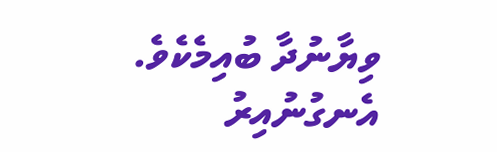ވިޔާނުދާ ބުއިމެކެވެ. އެނގުނުއިރު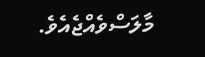މާލަސްވެއްޖެއެވެ.